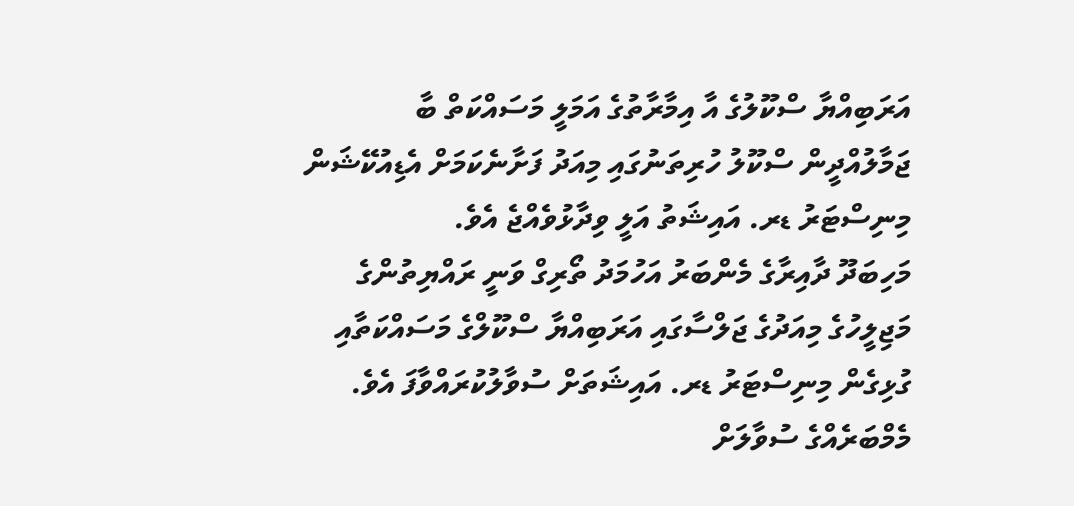އަރަބިއްޔާ ސްކޫލުގެ އާ އިމާރާތުގެ އަމަލީ މަސައްކަތް ބާ ޖަމާލުއްދީން ސްކޫލު ހުރިތަނުގައި މިއަދު ފަށާނެކަމަށް އެޑިއުކޭޝަން މިނިސްޓަރު ޑރ. އައިޝަތު އަލީ ވިދާޅުވެއްޖެ އެވެ.
މަހިބަދޫ ދާއިރާގެ މެންބަރު އަހުމަދު ތޯރިގް ވަނީ ރައްޔިތުންގެ މަޖިލީހުގެ މިއަދުގެ ޖަލްސާގައި އަރަބިއްޔާ ސްކޫލްގެ މަސައްކަތާއި ގުޅިގެން މިނިސްޓަރު ޑރ. އައިޝަތަށް ސުވާލުކުރައްވާފަ އެވެ.
މެމްބަރެއްގެ ސުވާލަށް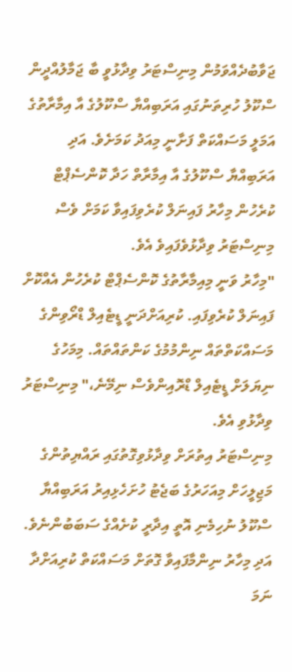ޖަވާބުދެއްވަމުން މިނިސްޓަރު ވިދާޅުވީ ބާ ޖަމާލުއްދީން ސްކޫލު ހުރިތަނުގައި އަރަބިއްޔާ ސްކޫލުގެ އާ އިމާރާތުގެ އަމަލީ މަސައްކަތް ފަށާނީ މިއަދު ކަމަށެވެ. އަދި އަރަބިއްޔާ ސްކޫލުގެ އާ އިމާރާތް ހަދާ ކޮންސެޕްޓް ކުރެހުން މިހާރު ފައިނަލް ކުރެވިފައިވާ ކަމަށް ވެސް މިނިސްޓަރު ވިދާޅުވެފައިވެ އެވެ.
"މިހާރު ވަނީ މިއިމާރާތުގެ ކޮންސެޕްޓް ކުރެހުން އެއްކޮށް ފައިނަލް ކުރެވިފައި. ކުރިއަށްދަނީ ޑީޓެއިލް ޑްރޯވިންގެ މަސައްކަތްތައް ނިންމުމުގެ ކަންތައްތައް. މިމަހުގެ ނިޔަލަށް ޑީޓެއިލް ޑްރޮއިންވެސް ނިމޭނެ،" މިނިސްޓަރު ވިދާޅުވި އެވެ.
މިނިސްޓަރު އިތުރަށް ވިދާޅުވިގޮތުގައި ރައްޔިތުންގެ މަޖިލީހަށް މިއަހަރުގެ ބަޖެޓު ހުށަހެޅިއިރު އަރަބިއްޔާ ސްކޫލު ނުހިމެނި އޮތީ އިދާރީ ކުށެއްގެ ސަބަބުންނެވެ. އަދި މިހާރު ނިންމާފައިވާ ގޮތަށް މަސައްކަތް ކުރިއަށްދާ ނަމަ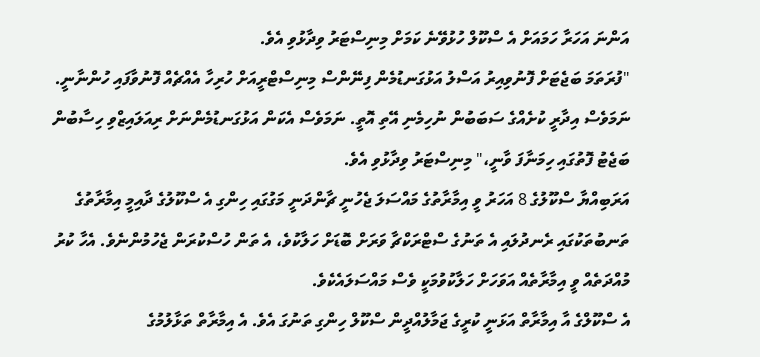އަންނަ އަހަރާ ހަމައަށް އެ ސްކޫލް ހުޅުވޭނެ ކަމަށް މިނިސްޓަރު ވިދާޅުވި އެވެ.
"ފުރަތަމަ ބަޖެޓަށް ފޮނުވިއިރު އަސްލު އަޅުގަނޑުމެން ފިނޭންސް މިނިސްޓްރީއަށް ހުރިހާ އެއްޗެއް ފޮނުވާފައި ހުންނާނީ. ނަމަވެސް އިދާރީ ކުށެއްގެ ސަބަބުން ނުހިމެނި އޭތި އޮތީ. ނަމަވެސް އެކަން އަޅުގަނޑުމެންނަށް ރިއަލައިޒްވި ހިސާބުން ބަޖެޓު ފޮތުގައި ހިމަނާފަ ވާނީ،" މިނިސްޓަރު ވިދާޅުވި އެވެ.
އަރަބިއްޔާ ސްކޫލުގެ 8 އަހަރު ވީ އިމާރާތުގެ މައްސަލަ ޖެހުނީ ޗާންދަނީ މަގުގައި ހިންގި އެ ސްކޫލުގެ ދާއިމީ އިމާރާތުގެ ތަނބުތަކުގައި ރެނދުލައި އެ ތަނުގެ ސްޓްރަކްޗާ ވަރަށް ބޮޑަށް ހަލާކުވެ، އެ ތަން ހުސްކުރަން ޖެހުމުންނެވެ. އެހާ ކުރު މުއްދަތެއް ވީ އިމާރާތެއް އަވަހަށް ހަލާކުވުމަކީ ވެސް މައްސަލައެކެވެ.
އެ ސްކޫލްގެ އާ އިމާރާތް އަޅަނީ ކުރީގެ ޖަމާލުއްދީން ސްކޫލް ހިންގި ތަނުގަ އެވެ. އެ އިމާރާތް ތަޅާލުމުގެ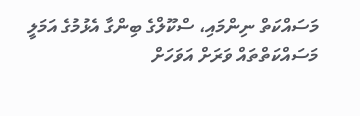މަސައްކަތް ނިންމައި، ސްކޫލްގެ ބިންގާ އެޅުމުގެ އަމަލީ މަސައްކަތްތައް ވަރަށް އަވަހަށް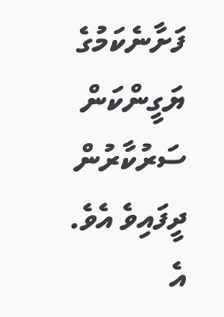ފަށާނެކަމުގެ ޔަގީންކަން ސަރުކާރުން ދީފައިވެ އެވެ.
އެ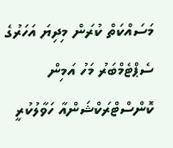މަސައްކަތް ކުރަން މިދިޔަ އަހަރުގެ ސެޕްޓެމްބަރު މަހު އަމިން ކޮންސްޓްރަކްޝަންއާ ހަވާލުކުރީ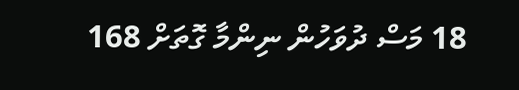18 މަސް ދުވަހުން ނިންމާ ގޮތަށް 168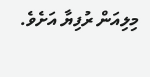މިލިއަން ރުފިޔާ އަށެވެ.